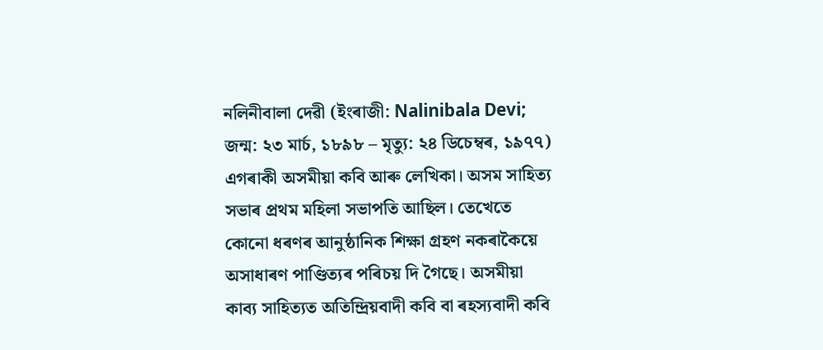নলিনীবালা দেৱী (ইংৰাজী: Nalinibala Devi; জন্ম: ২৩ মাৰ্চ, ১৮৯৮ – মৃত্যু: ২৪ ডিচেম্বৰ, ১৯৭৭) এগৰাকী অসমীয়া কবি আৰু লেখিকা। অসম সাহিত্য সভাৰ প্ৰথম মহিলা সভাপতি আছিল। তেখেতে কোনো ধৰণৰ আনুষ্ঠানিক শিক্ষা গ্ৰহণ নকৰাকৈয়ে অসাধাৰণ পাণ্ডিত্যৰ পৰিচয় দি গৈছে। অসমীয়া কাব্য সাহিত্যত অতিন্দ্ৰিয়বাদী কবি বা ৰহস্যবাদী কবি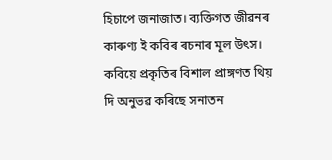হিচাপে জনাজাত। ব্যক্তিগত জীৱনৰ কাৰুণ্য ই কবিৰ ৰচনাৰ মূল উৎস। কবিয়ে প্ৰকৃতিৰ বিশাল প্ৰাঙ্গণত থিয় দি অনুভৱ কৰিছে সনাতন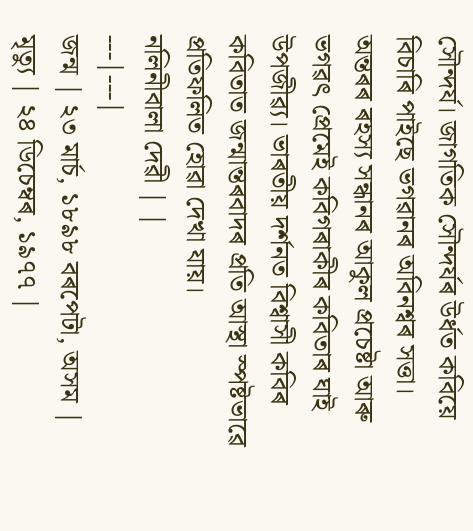সৌন্দৰ্য। জাগতিক সৌন্দৰ্যৰ উৰ্ধত কবিয়ে বিচাৰি পাইছে ভগৱানৰ অবিনশ্বৰ সত্তা। অন্তৰৰ ৰহস্য সন্ধানৰ আকুল প্ৰচেষ্টা আৰু ভগৱৎ প্ৰেমেই কবিগৰাকীৰ কবিতাৰ ঘাই উপজীৱ্য। ভাৰতীয় দৰ্শনত বিশ্বাসী কবিৰ কবিতাত জন্মান্তৰবাদৰ প্ৰতি আস্থা স্পষ্টভাৱে প্ৰতিফলিত হোৱা দেখা যায়।
নলিনীবালা দেৱী | |
---|---|
জন্ম | ২৩ মাৰ্চ, ১৮৯৮ বৰপেটা, অসম |
মৃত্যু | ২৪ ডিচেম্বৰ, ১৯৭৭ |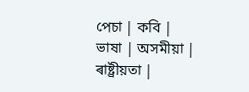পেচা | কবি |
ভাষা | অসমীয়া |
ৰাষ্ট্ৰীয়তা |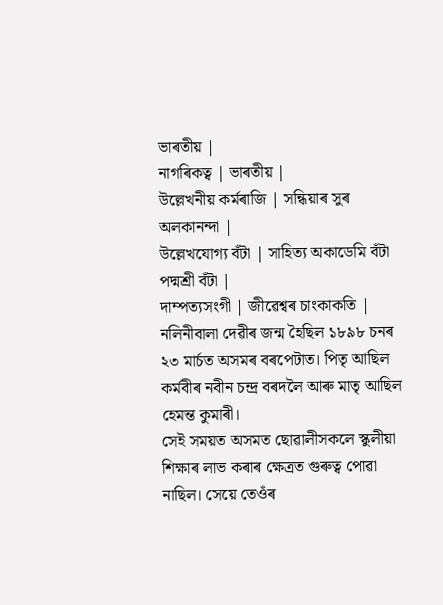ভাৰতীয় |
নাগৰিকত্ব | ভাৰতীয় |
উল্লেখনীয় কৰ্মৰাজি | সন্ধিয়াৰ সুৰ অলকানন্দা |
উল্লেখযোগ্য বঁটা | সাহিত্য অকাডেমি বঁটা পদ্মশ্ৰী বঁটা |
দাম্পত্যসংগী | জীৱেশ্বৰ চাংকাকতি |
নলিনীবালা দেৱীৰ জন্ম হৈছিল ১৮৯৮ চনৰ ২৩ মাৰ্চত অসমৰ বৰপেটাত। পিতৃ আছিল কৰ্মবীৰ নবীন চন্দ্ৰ বৰদলৈ আৰু মাতৃ আছিল হেমন্ত কুমাৰী।
সেই সময়ত অসমত ছোৱালীসকলে স্কুলীয়া শিক্ষাৰ লাভ কৰাৰ ক্ষেত্ৰত গুৰুত্ব পোৱা নাছিল। সেয়ে তেওঁৰ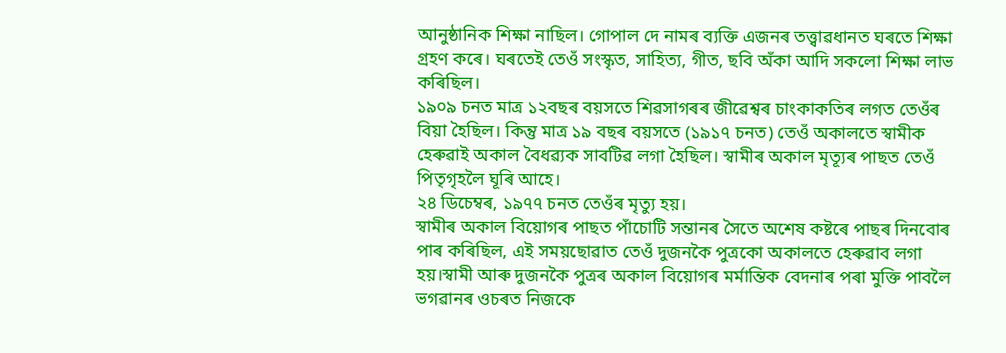আনুষ্ঠানিক শিক্ষা নাছিল। গোপাল দে নামৰ ব্যক্তি এজনৰ তত্ত্বাৱধানত ঘৰতে শিক্ষা গ্ৰহণ কৰে। ঘৰতেই তেওঁ সংস্কৃত, সাহিত্য, গীত, ছবি অঁকা আদি সকলো শিক্ষা লাভ কৰিছিল।
১৯০৯ চনত মাত্ৰ ১২বছৰ বয়সতে শিৱসাগৰৰ জীৱেশ্বৰ চাংকাকতিৰ লগত তেওঁৰ বিয়া হৈছিল। কিন্তু মাত্ৰ ১৯ বছৰ বয়সতে (১৯১৭ চনত) তেওঁ অকালতে স্বামীক হেৰুৱাই অকাল বৈধৱ্যক সাবটিৱ লগা হৈছিল। স্বামীৰ অকাল মৃত্যূৰ পাছত তেওঁ পিতৃগৃহলৈ ঘূৰি আহে।
২৪ ডিচেম্বৰ, ১৯৭৭ চনত তেওঁৰ মৃত্যু হয়।
স্বামীৰ অকাল বিয়োগৰ পাছত পাঁচোটি সন্তানৰ সৈতে অশেষ কষ্টৰে পাছৰ দিনবোৰ পাৰ কৰিছিল, এই সময়ছোৱাত তেওঁ দুজনকৈ পুত্ৰকো অকালতে হেৰুৱাব লগা হয়।স্বামী আৰু দুজনকৈ পুত্ৰৰ অকাল বিয়োগৰ মৰ্মান্তিক বেদনাৰ পৰা মুক্তি পাবলৈ ভগৱানৰ ওচৰত নিজকে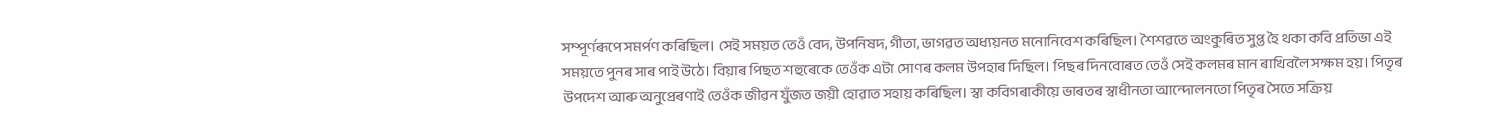সম্পূৰ্ণৰূপে সমৰ্পণ কৰিছিল। সেই সময়ত তেওঁ বেদ, উপনিষদ, গীতা, ভাগৱত অধ্যয়নত মনোনিবেশ কৰিছিল। শৈশৱতে অংকুৰিত সুপ্ত হৈ থকা কবি প্ৰতিভা এই সময়তে পুনৰ সাৰ পাই উঠে। বিয়াৰ পিছত শহুৰেকে তেওঁক এটা সোণৰ কলম উপহাৰ দিছিল। পিছৰ দিনবোৰত তেওঁ সেই কলমৰ মান ৰাখিবলৈ সক্ষম হয়। পিতৃৰ উপদেশ আৰু অনুপ্ৰেৰণাই তেওঁক জীৱন যুঁজত জয়ী হোৱাত সহায় কৰিছিল। স্বা কবিগৰাকীয়ে ভাৰতৰ স্বাধীনতা আন্দোলনতো পিতৃৰ সৈতে সক্ৰিয়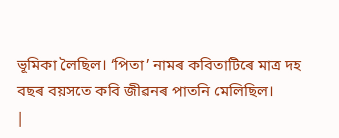ভূমিকা লৈছিল। ‘পিতা’ নামৰ কবিতাটিৰে মাত্ৰ দহ বছৰ বয়সতে কবি জীৱনৰ পাতনি মেলিছিল।
|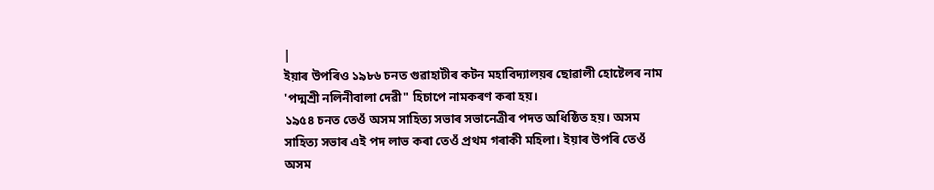|
ইয়াৰ উপৰিও ১৯৮৬ চনত গুৱাহাটীৰ কটন মহাবিদ্যালয়ৰ ছোৱালী হোষ্টেলৰ নাম 'পদ্মশ্ৰী নলিনীবালা দেৱী" হিচাপে নামকৰণ কৰা হয়।
১৯৫৪ চনত তেওঁ অসম সাহিত্য সভাৰ সভানেত্ৰীৰ পদত অধিষ্ঠিত হয়। অসম সাহিত্য সভাৰ এই পদ লাভ কৰা তেওঁ প্ৰথম গৰাকী মহিলা। ইয়াৰ উপৰি তেওঁ অসম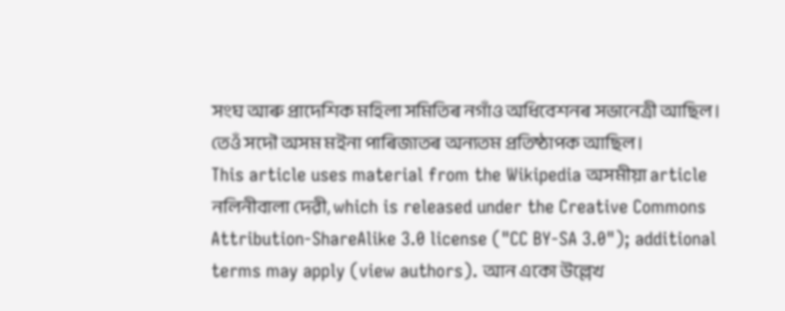সংঘ আৰু প্ৰাদেশিক মহিলা সমিতিৰ নগাঁও অধিবেশনৰ সভানেত্ৰী আছিল। তেওঁ সদৌ অসম মইনা পাৰিজাতৰ অন্যতম প্ৰতিষ্ঠাপক আছিল।
This article uses material from the Wikipedia অসমীয়া article নলিনীবালা দেৱী, which is released under the Creative Commons Attribution-ShareAlike 3.0 license ("CC BY-SA 3.0"); additional terms may apply (view authors). আন একো উল্লেখ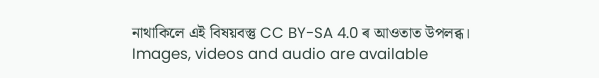নাথাকিলে এই বিষয়বস্তু CC BY-SA 4.0 ৰ আওতাত উপলব্ধ। Images, videos and audio are available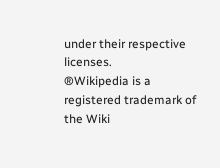under their respective licenses.
®Wikipedia is a registered trademark of the Wiki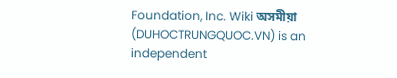Foundation, Inc. Wiki অসমীয়া (DUHOCTRUNGQUOC.VN) is an independent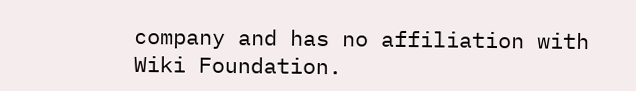company and has no affiliation with Wiki Foundation.